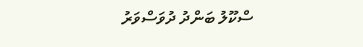ސްކޫލު ބަންދު ދުވަސްވަރު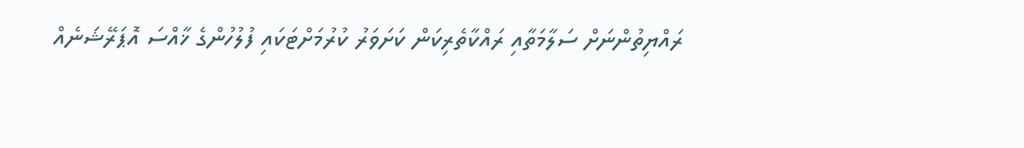ރައްޔިތުންނަށް ސަލާމަތާއި ރައްކާތެރިކަން ކަށަވަރު ކުރުމަށްޓަކައި ފުލުހުންގެ ޚާއްސަ އޮޕަރޭޝަނެއް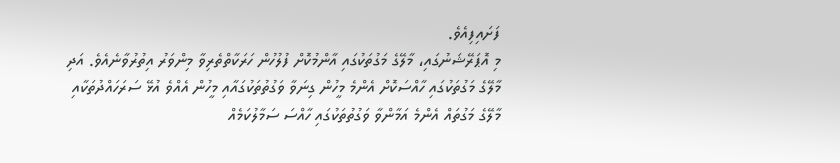ފަށައިފިއެވެ.
މި އޮޕަރޭޝަނުގައި، މާލޭގެ މަގުތަކުގައި އާންމުކޮށް ފުލުހުން ހަރަކާތްތެރިވާ މިންވަރު އިތުރުވާނެއެވެ. އަދި މާލޭގެ މަގުތަކުގައި ހާއްސަކޮށް އެންމެ މީހުން ގިނަވާ ވަގުތުތަކުގައާއި މީހުން އެއްވެ އުޅޭ ސަރަހައްދުތަކާއި މާލޭގެ މަގުތައް އެންމެ އަމާންވާ ވަގުތުތަކުގައި ހާއްސަ ސަމާލުކަމެއް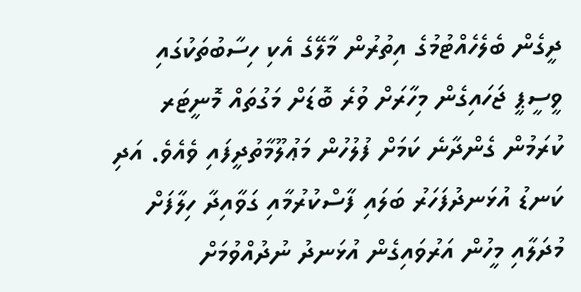ދީގެން ބެލެހެއްޓުމުގެ އިތުރުން މާލޭގެ އެކި ހިސާބުތަކުގައި ވީސީޕީ ޖަހައިގެން މިހާރަށް ވުރެ ބޮޑަށް މަގުތައް މޮނީޓަރ ކުރަމުން ގެންދާނެ ކަމަށް ފުލުހުން މަޢުލޫމާތުދީފައި ވެއެވެ. އަދި ކަނޑު އުޅަނދުފަހަރު ބަލައި ފާސްކުރުމާއި ގަވާއިދާ ހިލާފަށް މުދަލާއި މީހުން އަރުވައިގެން އުޅަނދު ނުދުއްވުމަށް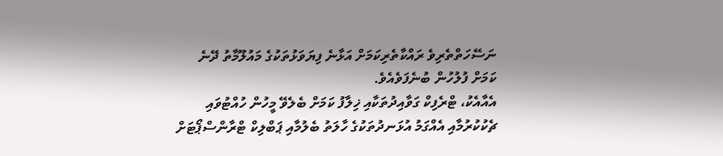ނަސޭހަތްތެރިވެ ރައްކާތެރިކަމަށް އަޅާނެ ފިޔަވަޅުތަކުގެ މައުލޫމާތު ދޭނެ ކަމަށް ފުލުހުން ބުނެފަވެއެވެ.
އެއާއެކު، ޓްރެފިކް ގަވާއިދުތަކާއި ޚިލާފު ކަމަށް ބެލެވޭ މީހުން ހުއްޓުވައި ޗެކުކުރުމާއި އެއްގަމު އުޅަނދުތަކުގެ ހާލަތު ބެލުމާއި ޕަބްލިކް ޓްރާންސްޕޯޓަށް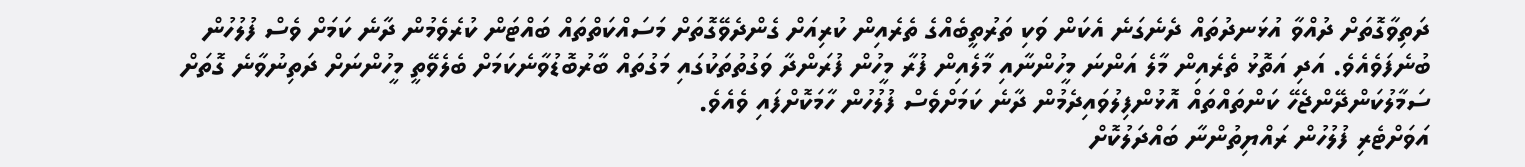ދަތިވާގޮތަށް ދުއްވާ އުޅަނދުތައް ދެނެގަނެ އެކަން ވަކި ތަރުތީބެއްގެ ތެރެއިން ކުރިއަށް ގެންދެވޭގޮތަށް މަސައްކަތްތައް ބައްޓަން ކުރެވެމުން ދާނެ ކަމަށް ވެސް ފުލުހުން ބުނެފަވެއެވެ. އަދި އަތޮޅު ތެރެއިން މާލެ އަންނަ މީހުންނާއި މާލެއިން ފުރާ މީހުން ފުރަންދާ ވަގުތުތަކުގައި މަގުތައް ބާރުބޮޑުވާނެކަމަށް ބެލެވޭތީ މީހުންނަށް ދަތިނުވާނެ ގޮތަށް ސަމާލުކަންދޭންޖެހޭ ކަންތައްތައް އޮޅުންފިލުވައިދެމުން ދާނެ ކަމަށްވެސް ފުލުހުން ހާމަކޮށްފައި ވެއެވެ.
އަވަށްޓެރި ފުލުހުން ރައްޔިތުންނާ ބައްދަލުކޮށް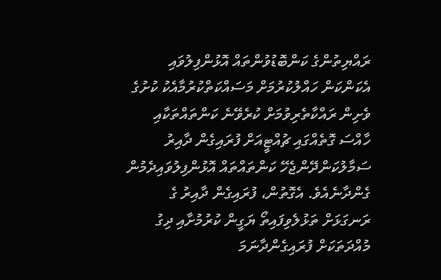ރައްޔިތުންގެ ކަންބޮޑުވުންތައް އޮޅުންފިލުވައި އެކަންކަން ހައްލުކުރުމަށް މަސައްކަތްކުރުމާއެކު ކުށުގެ ވެށިން ރައްކާތެރިވުމަށް ކުރެވޭނެ ކަންތައްތަކާއި ހާއްސަ ގޮތެއްގައި ޗުއްޓީއަށް ފުރައިގެން ދާއިރު ސަމާލުކަންދޭންޖެހޭ ކަންތައްތައް އޮޅުންފިލުވައިދެމުން ގެންދާނެއެވެ. އެގޮތުން، ފުރައިގެން ދާއިރު ގެ ރަނގަޅަށް ތަޅުލެވިފައިތޯ ޔަގީން ކުރުމުށާއި ދިގު މުއްދަތަކަށް ފުރައިގެންދާނަމަ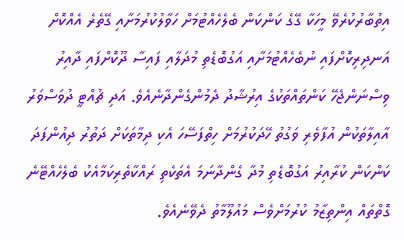އިތުބާރުކުރެވޭ މީހަކާ ގޭގެ ކަންކަން ބެލެހެއްޓުމަށް ހަވާލުކުރުމަށާއި ގޭތެރެ އެއްކޮށް އަނދިރިކޮށްފައި ނުބެހެއްޓުމަށާއި އަގުބޮޑެތި މުދަލާއި ފައިސާ ދޫކޮށްފައި ދާއިރު ވިސްނަންޖެހޭ ކަންތައްތަކުގެ އިރުޝާދު ދެމުންގެންދާނެއެވެ. އަދި ޗުއްޓީ ދުވަސްވަރު އާއިލާތަކުން އުފާވެރި ވަގުތު ހޭދަކުރުމަށް ހިތްފަސޭހަ އެކި ދިމާތަކަށް ދަތުރު ދިއުންފަދަ ކަންކަން ކުރާއިރު އަގުބޮޑެތި މުދާ ގެންދާނަމަ އެތަކެތި ރައްކާތެރިކަމާއެކު ބެލެހެއްޓޭނެ ގޮތްތައް އިންތިޒާމު ކުރުމަށްވެސް މައުލޫމާތު ދެވޭނެއެވެ.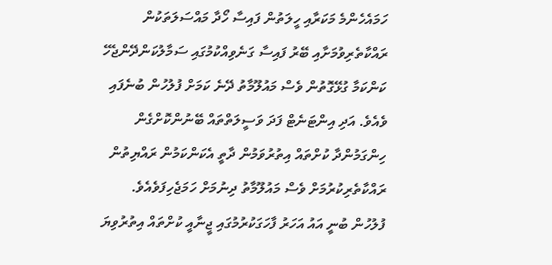ހަމައެހެންމެ މަކަރާއި ހީލަތުން ފައިސާ ހޯދާ މައްސަލަތަކުން ރައްކާތެރިވުމަށާއި ބޭރު ފައިސާ ގަނެވިއްކުމުގައި ސަމާލުކަންދޭންޖެހޭ ކަންކަމާ ގުޅޭގޮތުން ވެސް މައުލޫމާތު ދޭނެ ކަމަށް ފުލުހުން ބުނެފައި ވެއެވެ. އަދި އިންޓަނެޓް ފަދަ ވަސީލަތްތައް ބޭނުންކޮށްގެން ހިންގަމުންދާ ކުށްތައް އިތުރުވަމުން ދާތީ އެކަންކަމުން ރައްޔިތުން ރައްކާތެރިކުރުމަށް ވެސް މައުލޫމާތު ދިނުމަށް ހަމަޖެހިފަވެއެވެ.
ފުލުހުން ބުނީ އައު އަހަރު ފާހަގަކުރުމުގައި ޖީނާއީ ކުށްތައް އިތުރުވިޔަ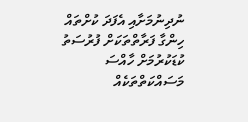ނުދިނުމަށާއި އެފަދަ ކުށްތައް ހިންގާ ފަރާތްތަކަށް ފުރުސަތު ކުޑަކުރުމަށް ހާއްސަ މަސައްކަތްތަކެއް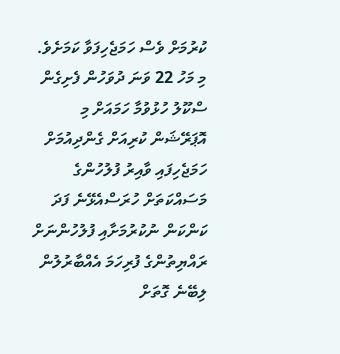ކުރުމަށް ވެސް ހަމަޖެހިފަވާ ކަމަށެވެ.
މި މަހު 22 ވަނަ ދުވަހުން ފެށިގެން ސްކޫލު ހުޅުވުމާ ހަމައަށް މި އޮޕަރޭޝަން ކުރިއަށް ގެންދިއުމަށް ހަމަޖެހިފައި ވާއިރު ފުލުހުންގެ މަސައްކަތަށް ހުރަސްއެޅޭނެ ފަދަ ކަންކަން ނުކުރުމަށާއި ފުލުހުންނަށް ރައްޔިތުންގެ ފުރިހަމަ އެއްބާރުލުން ލިބޭނެ ގޮތަށް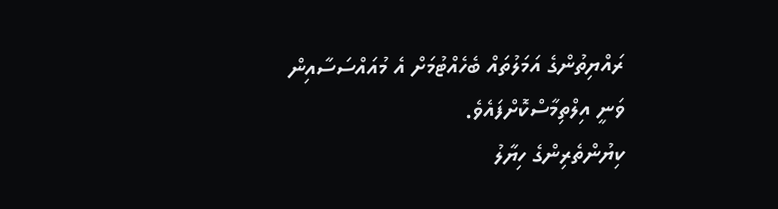ރައްޔިތުންގެ އަމަލުތައް ބެހެއްޓުމަށް އެ މުއައްސަސާއިން ވަނީ އިލްތިމާސްކޮށްފައެވެ.
ކިޔުންތެރިންގެ ހިޔާލު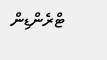ޓްރެންޑިން